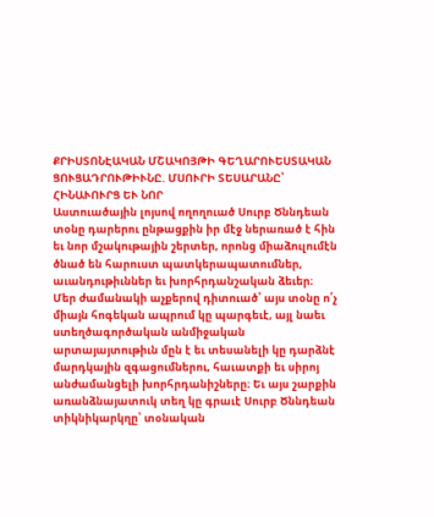ՔՐԻՍՏՈՆԷԱԿԱՆ ՄՇԱԿՈՅԹԻ ԳԵՂԱՐՈՒԵՍՏԱԿԱՆ ՑՈՒՑԱԴՐՈՒԹԻՒՆԸ. ՄՍՈՒՐԻ ՏԵՍԱՐԱՆԸ՝ ՀԻՆԱՒՈՒՐՑ ԵՒ ՆՈՐ
Աստուածային լոյսով ողողուած Սուրբ Ծննդեան տօնը դարերու ընթացքին իր մէջ ներառած է հին եւ նոր մշակութային շերտեր, որոնց միաձուլումէն ծնած են հարուստ պատկերապատումներ, աւանդութիւններ եւ խորհրդանշական ձեւեր։
Մեր ժամանակի աչքերով դիտուած՝ այս տօնը ո՛չ միայն հոգեկան ապրում կը պարգեւէ, այլ նաեւ ստեղծագործական անմիջական արտայայտութիւն մըն է եւ տեսանելի կը դարձնէ մարդկային զգացումներու, հաւատքի եւ սիրոյ անժամանցելի խորհրդանիշները։ Եւ այս շարքին առանձնայատուկ տեղ կը գրաւէ Սուրբ Ծննդեան տիկնիկարկղը՝ տօնական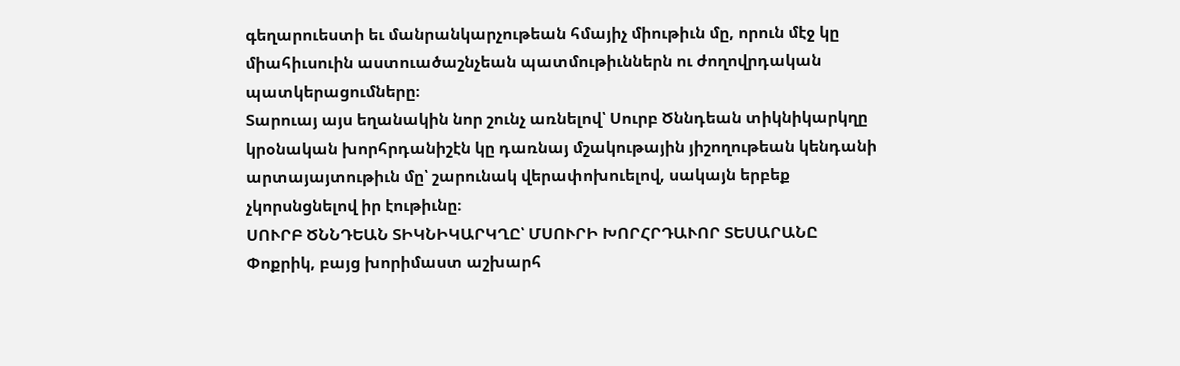գեղարուեստի եւ մանրանկարչութեան հմայիչ միութիւն մը, որուն մէջ կը միահիւսուին աստուածաշնչեան պատմութիւններն ու ժողովրդական պատկերացումները։
Տարուայ այս եղանակին նոր շունչ առնելով՝ Սուրբ Ծննդեան տիկնիկարկղը կրօնական խորհրդանիշէն կը դառնայ մշակութային յիշողութեան կենդանի արտայայտութիւն մը՝ շարունակ վերափոխուելով, սակայն երբեք չկորսնցնելով իր էութիւնը։
ՍՈՒՐԲ ԾՆՆԴԵԱՆ ՏԻԿՆԻԿԱՐԿՂԸ՝ ՄՍՈՒՐԻ ԽՈՐՀՐԴԱՒՈՐ ՏԵՍԱՐԱՆԸ
Փոքրիկ, բայց խորիմաստ աշխարհ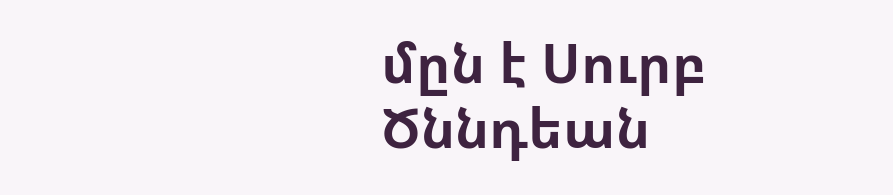մըն է Սուրբ Ծննդեան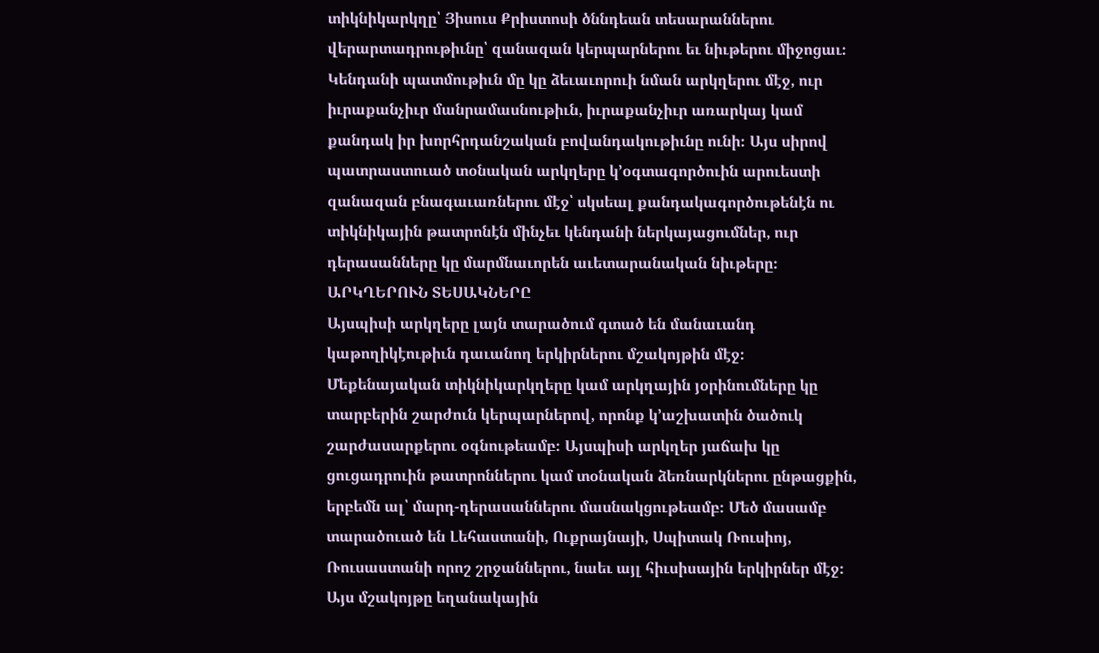տիկնիկարկղը՝ Յիսուս Քրիստոսի ծննդեան տեսարաններու վերարտադրութիւնը՝ զանազան կերպարներու եւ նիւթերու միջոցաւ։ Կենդանի պատմութիւն մը կը ձեւաւորուի նման արկղերու մէջ, ուր իւրաքանչիւր մանրամասնութիւն, իւրաքանչիւր առարկայ կամ քանդակ իր խորհրդանշական բովանդակութիւնը ունի։ Այս սիրով պատրաստուած տօնական արկղերը կ՚օգտագործուին արուեստի զանազան բնագաւառներու մէջ՝ սկսեալ քանդակագործութենէն ու տիկնիկային թատրոնէն մինչեւ կենդանի ներկայացումներ, ուր դերասանները կը մարմնաւորեն աւետարանական նիւթերը։
ԱՐԿՂԵՐՈՒՆ ՏԵՍԱԿՆԵՐԸ
Այսպիսի արկղերը լայն տարածում գտած են մանաւանդ կաթողիկէութիւն դաւանող երկիրներու մշակոյթին մէջ։ Մեքենայական տիկնիկարկղերը կամ արկղային յօրինումները կը տարբերին շարժուն կերպարներով, որոնք կ՚աշխատին ծածուկ շարժասարքերու օգնութեամբ։ Այսպիսի արկղեր յաճախ կը ցուցադրուին թատրոններու կամ տօնական ձեռնարկներու ընթացքին, երբեմն ալ՝ մարդ-դերասաններու մասնակցութեամբ։ Մեծ մասամբ տարածուած են Լեհաստանի, Ուքրայնայի, Սպիտակ Ռուսիոյ, Ռուսաստանի որոշ շրջաններու, նաեւ այլ հիւսիսային երկիրներ մէջ։ Այս մշակոյթը եղանակային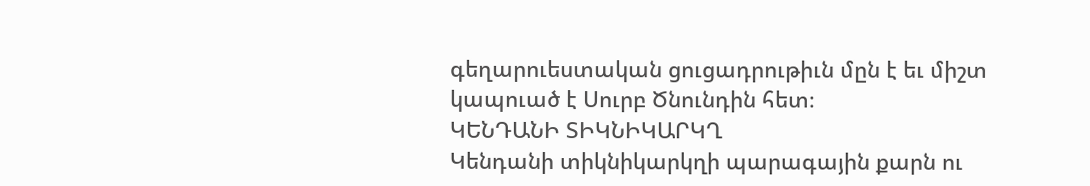գեղարուեստական ցուցադրութիւն մըն է եւ միշտ կապուած է Սուրբ Ծնունդին հետ։
ԿԵՆԴԱՆԻ ՏԻԿՆԻԿԱՐԿՂ
Կենդանի տիկնիկարկղի պարագային քարն ու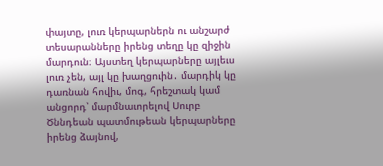փայտը, լուռ կերպարներն ու անշարժ տեսարանները իրենց տեղը կը զիջին մարդուն։ Այստեղ կերպարները այլեւս լուռ չեն, այլ կը խաղցուին․ մարդիկ կը դառնան հովիւ, մոգ, հրեշտակ կամ անցորդ՝ մարմնաւորելով Սուրբ Ծննդեան պատմութեան կերպարները իրենց ձայնով,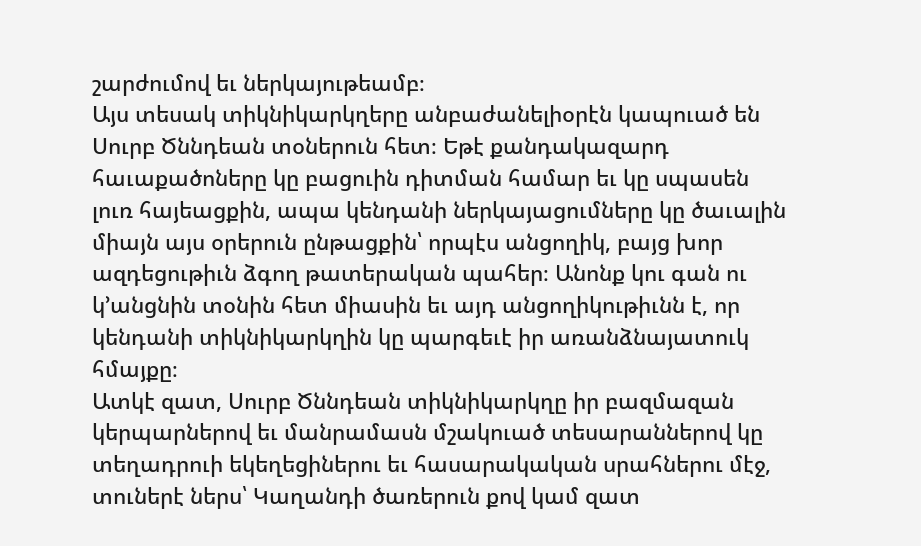շարժումով եւ ներկայութեամբ։
Այս տեսակ տիկնիկարկղերը անբաժանելիօրէն կապուած են Սուրբ Ծննդեան տօներուն հետ։ Եթէ քանդակազարդ հաւաքածոները կը բացուին դիտման համար եւ կը սպասեն լուռ հայեացքին, ապա կենդանի ներկայացումները կը ծաւալին միայն այս օրերուն ընթացքին՝ որպէս անցողիկ, բայց խոր ազդեցութիւն ձգող թատերական պահեր։ Անոնք կու գան ու կ՚անցնին տօնին հետ միասին եւ այդ անցողիկութիւնն է, որ կենդանի տիկնիկարկղին կը պարգեւէ իր առանձնայատուկ հմայքը։
Ատկէ զատ, Սուրբ Ծննդեան տիկնիկարկղը իր բազմազան կերպարներով եւ մանրամասն մշակուած տեսարաններով կը տեղադրուի եկեղեցիներու եւ հասարակական սրահներու մէջ, տուներէ ներս՝ Կաղանդի ծառերուն քով կամ զատ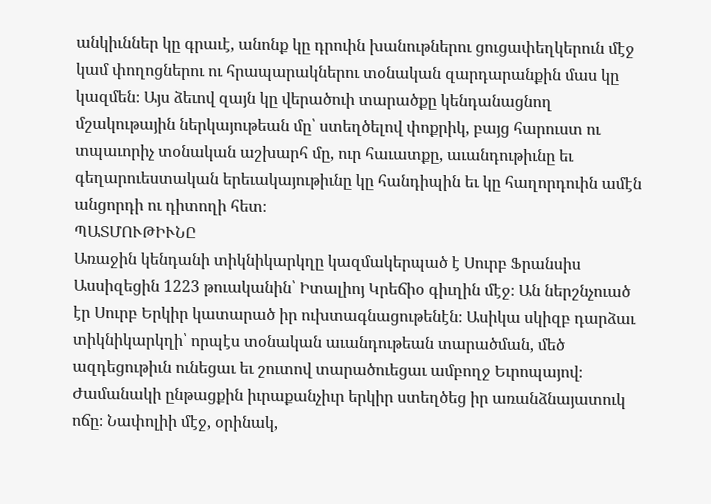անկիւններ կը գրաւէ, անոնք կը դրուին խանութներու ցուցափեղկերուն մէջ կամ փողոցներու ու հրապարակներու տօնական զարդարանքին մաս կը կազմեն։ Այս ձեւով զայն կը վերածուի տարածքը կենդանացնող մշակութային ներկայութեան մը՝ ստեղծելով փոքրիկ, բայց հարուստ ու տպաւորիչ տօնական աշխարհ մը, ուր հաւատքը, աւանդութիւնը եւ գեղարուեստական երեւակայութիւնը կը հանդիպին եւ կը հաղորդուին ամէն անցորդի ու դիտողի հետ։
ՊԱՏՄՈՒԹԻՒՆԸ
Առաջին կենդանի տիկնիկարկղը կազմակերպած է Սուրբ Ֆրանսիս Ասսիզեցին 1223 թուականին՝ Իտալիոյ Կրեճիօ գիւղին մէջ։ Ան ներշնչուած էր Սուրբ Երկիր կատարած իր ուխտագնացութենէն։ Ասիկա սկիզբ դարձաւ տիկնիկարկղի՝ որպէս տօնական աւանդութեան տարածման, մեծ ազդեցութիւն ունեցաւ եւ շուտով տարածուեցաւ ամբողջ Եւրոպայով։
Ժամանակի ընթացքին իւրաքանչիւր երկիր ստեղծեց իր առանձնայատուկ ոճը։ Նափոլիի մէջ, օրինակ,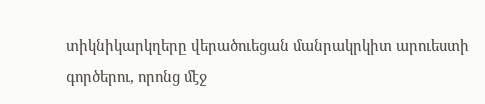տիկնիկարկղերը վերածուեցան մանրակրկիտ արուեստի գործերու, որոնց մէջ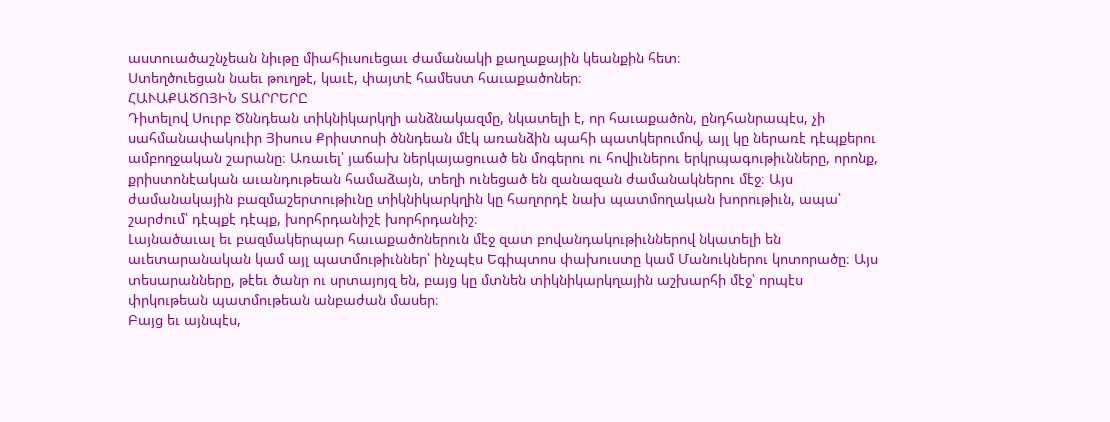աստուածաշնչեան նիւթը միահիւսուեցաւ ժամանակի քաղաքային կեանքին հետ։
Ստեղծուեցան նաեւ թուղթէ, կաւէ, փայտէ համեստ հաւաքածոներ։
ՀԱՒԱՔԱԾՈՅԻՆ ՏԱՐՐԵՐԸ
Դիտելով Սուրբ Ծննդեան տիկնիկարկղի անձնակազմը, նկատելի է, որ հաւաքածոն, ընդհանրապէս, չի սահմանափակուիր Յիսուս Քրիստոսի ծննդեան մէկ առանձին պահի պատկերումով, այլ կը ներառէ դէպքերու ամբողջական շարանը։ Առաւել՝ յաճախ ներկայացուած են մոգերու ու հովիւներու երկրպագութիւնները, որոնք, քրիստոնէական աւանդութեան համաձայն, տեղի ունեցած են զանազան ժամանակներու մէջ։ Այս ժամանակային բազմաշերտութիւնը տիկնիկարկղին կը հաղորդէ նախ պատմողական խորութիւն, ապա՝ շարժում՝ դէպքէ դէպք, խորհրդանիշէ խորհրդանիշ։
Լայնածաւալ եւ բազմակերպար հաւաքածոներուն մէջ զատ բովանդակութիւններով նկատելի են աւետարանական կամ այլ պատմութիւններ՝ ինչպէս Եգիպտոս փախուստը կամ Մանուկներու կոտորածը։ Այս տեսարանները, թէեւ ծանր ու սրտայոյզ են, բայց կը մտնեն տիկնիկարկղային աշխարհի մէջ՝ որպէս փրկութեան պատմութեան անբաժան մասեր։
Բայց եւ այնպէս,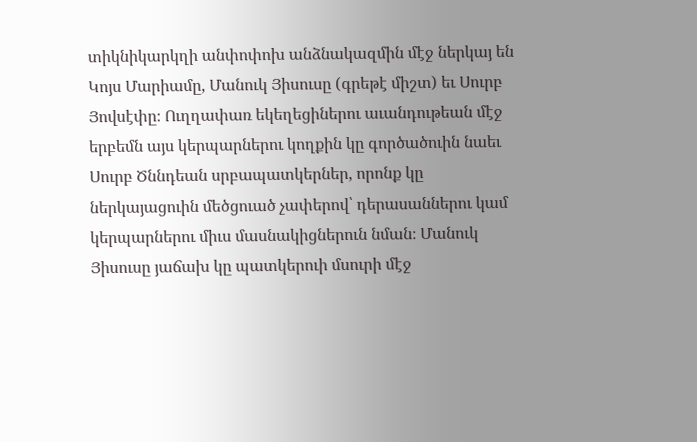տիկնիկարկղի անփոփոխ անձնակազմին մէջ ներկայ են Կոյս Մարիամը, Մանուկ Յիսուսը (գրեթէ միշտ) եւ Սուրբ Յովսէփը։ Ուղղափառ եկեղեցիներու աւանդութեան մէջ երբեմն այս կերպարներու կողքին կը գործածուին նաեւ Սուրբ Ծննդեան սրբապատկերներ, որոնք կը ներկայացուին մեծցուած չափերով՝ դերասաններու կամ կերպարներու միւս մասնակիցներուն նման։ Մանուկ Յիսուսը յաճախ կը պատկերուի մսուրի մէջ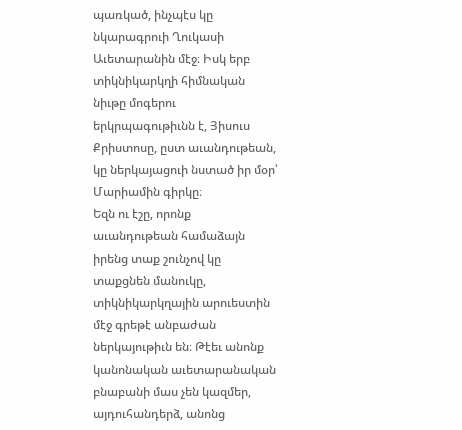պառկած, ինչպէս կը նկարագրուի Ղուկասի Աւետարանին մէջ։ Իսկ երբ տիկնիկարկղի հիմնական նիւթը մոգերու երկրպագութիւնն է, Յիսուս Քրիստոսը, ըստ աւանդութեան, կը ներկայացուի նստած իր մօր՝ Մարիամին գիրկը։
Եզն ու էշը, որոնք աւանդութեան համաձայն իրենց տաք շունչով կը տաքցնեն մանուկը, տիկնիկարկղային արուեստին մէջ գրեթէ անբաժան ներկայութիւն են։ Թէեւ անոնք կանոնական աւետարանական բնաբանի մաս չեն կազմեր, այդուհանդերձ, անոնց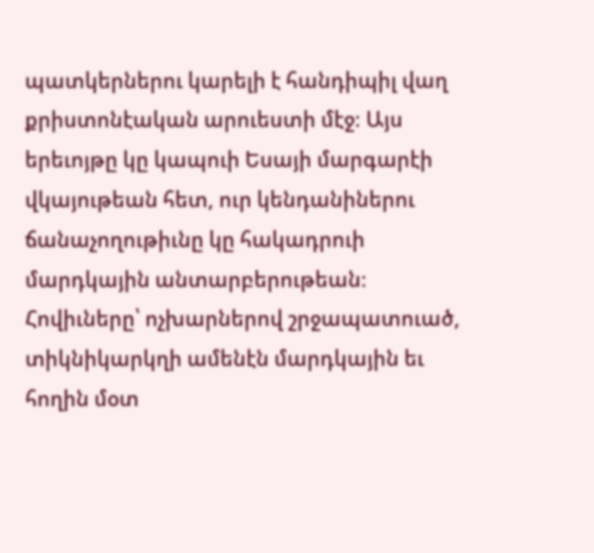պատկերներու կարելի է հանդիպիլ վաղ քրիստոնէական արուեստի մէջ։ Այս երեւոյթը կը կապուի Եսայի մարգարէի վկայութեան հետ, ուր կենդանիներու ճանաչողութիւնը կը հակադրուի մարդկային անտարբերութեան։
Հովիւները՝ ոչխարներով շրջապատուած, տիկնիկարկղի ամենէն մարդկային եւ հողին մօտ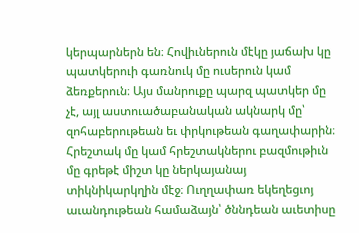կերպարներն են։ Հովիւներուն մէկը յաճախ կը պատկերուի գառնուկ մը ուսերուն կամ ձեռքերուն։ Այս մանրուքը պարզ պատկեր մը չէ, այլ աստուածաբանական ակնարկ մը՝ զոհաբերութեան եւ փրկութեան գաղափարին։
Հրեշտակ մը կամ հրեշտակներու բազմութիւն մը գրեթէ միշտ կը ներկայանայ տիկնիկարկղին մէջ։ Ուղղափառ եկեղեցւոյ աւանդութեան համաձայն՝ ծննդեան աւետիսը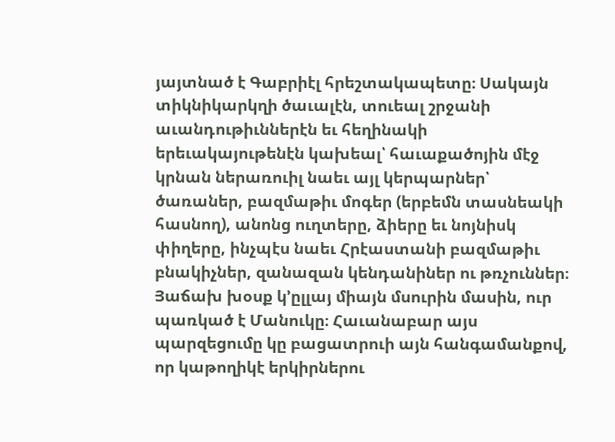յայտնած է Գաբրիէլ հրեշտակապետը։ Սակայն տիկնիկարկղի ծաւալէն, տուեալ շրջանի աւանդութիւններէն եւ հեղինակի երեւակայութենէն կախեալ՝ հաւաքածոյին մէջ կրնան ներառուիլ նաեւ այլ կերպարներ՝ ծառաներ, բազմաթիւ մոգեր (երբեմն տասնեակի հասնող), անոնց ուղտերը, ձիերը եւ նոյնիսկ փիղերը, ինչպէս նաեւ Հրէաստանի բազմաթիւ բնակիչներ, զանազան կենդանիներ ու թռչուններ։
Յաճախ խօսք կ՚ըլլայ միայն մսուրին մասին, ուր պառկած է Մանուկը։ Հաւանաբար այս պարզեցումը կը բացատրուի այն հանգամանքով, որ կաթողիկէ երկիրներու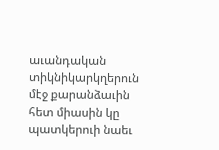աւանդական տիկնիկարկղերուն մէջ քարանձաւին հետ միասին կը պատկերուի նաեւ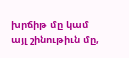խրճիթ մը կամ այլ շինութիւն մը,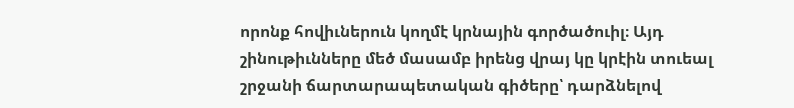որոնք հովիւներուն կողմէ կրնային գործածուիլ։ Այդ շինութիւնները մեծ մասամբ իրենց վրայ կը կրէին տուեալ շրջանի ճարտարապետական գիծերը՝ դարձնելով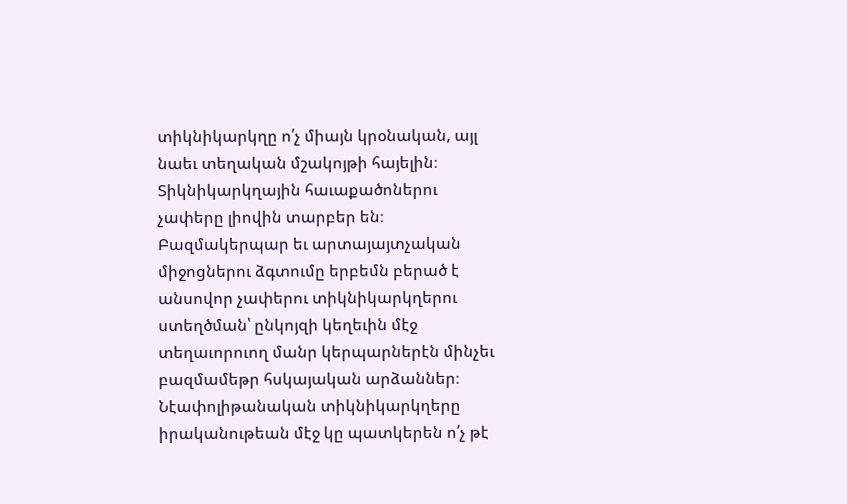տիկնիկարկղը ո՛չ միայն կրօնական, այլ նաեւ տեղական մշակոյթի հայելին։
Տիկնիկարկղային հաւաքածոներու չափերը լիովին տարբեր են։ Բազմակերպար եւ արտայայտչական միջոցներու ձգտումը երբեմն բերած է անսովոր չափերու տիկնիկարկղերու ստեղծման՝ ընկոյզի կեղեւին մէջ տեղաւորուող մանր կերպարներէն մինչեւ բազմամեթր հսկայական արձաններ։
Նէափոլիթանական տիկնիկարկղերը իրականութեան մէջ կը պատկերեն ո՛չ թէ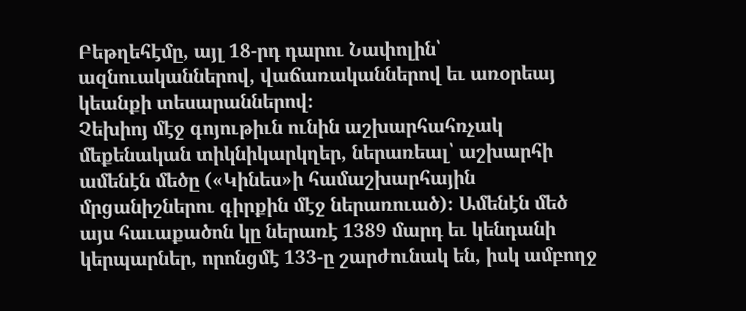Բեթղեհէմը, այլ 18-րդ դարու Նափոլին՝ ազնուականներով, վաճառականներով եւ առօրեայ կեանքի տեսարաններով։
Չեխիոյ մէջ գոյութիւն ունին աշխարհահռչակ մեքենական տիկնիկարկղեր, ներառեալ՝ աշխարհի ամենէն մեծը («Կինես»ի համաշխարհային մրցանիշներու գիրքին մէջ ներառուած)։ Ամենէն մեծ այս հաւաքածոն կը ներառէ 1389 մարդ եւ կենդանի կերպարներ, որոնցմէ 133-ը շարժունակ են, իսկ ամբողջ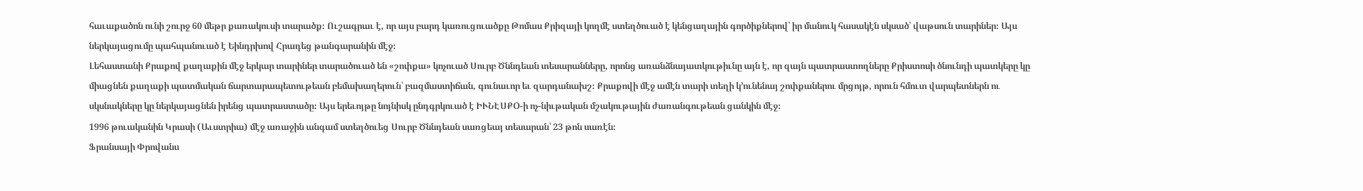հաւաքածոն ունի շուրջ 60 մեթր քառակուսի տարածք։ Ուշագրաւ է, որ այս բարդ կառուցուածքը Թոմաս Քրիզայի կողմէ ստեղծուած է կենցաղային գործիքներով՝ իր մանուկ հասակէն սկսած՝ վաթսուն տարիներ։ Այս ներկայացումը պահպանուած է Եինդրխով Հրադեց թանգարանին մէջ։
Լեհաստանի Քրաքով քաղաքին մէջ երկար տարիներ տարածուած են «շոփքա» կոչուած Սուրբ Ծննդեան տեսարանները, որոնց առանձնայատկութիւնը այն է, որ զայն պատրաստողները Քրիստոսի ծնունդի պատկերը կը միացնեն քաղաքի պատմական ճարտարապետութեան բեմախաղերուն՝ բազմաստիճան, գունաւոր եւ զարդանախշ։ Քրաքովի մէջ ամէն տարի տեղի կ՚ունենայ շոփքաներու մրցոյթ, որուն հմուտ վարպետներն ու սկսնակները կը ներկայացնեն իրենց պատրաստածը։ Այս երեւոյթը նոյնիսկ ընդգրկուած է ԻՒՆԷՍՔՕ-ի ոչ-նիւթական մշակութային ժառանգութեան ցանկին մէջ։
1996 թուականին Կրասի (Աւստրիա) մէջ առաջին անգամ ստեղծուեց Սուրբ Ծննդեան սառցեայ տեսարան՝ 23 թոն սառէն։
Ֆրանսայի Փրովանս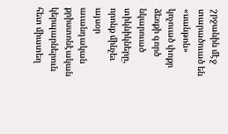շրջանին մէջ տարածուած են «սանթոն» կոչուած փոքր ձեռքի գործ նկարուած տիկնիկները, որոնք մինչեւ այսօր աւանդական քրիստոնէական կերպարներուն հետ միատեղ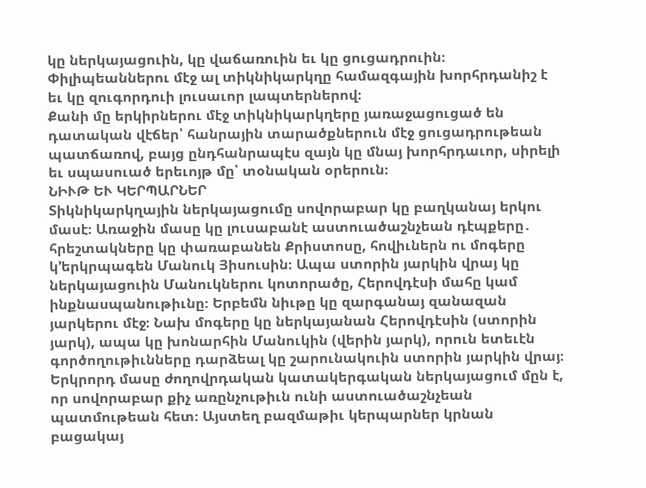կը ներկայացուին, կը վաճառուին եւ կը ցուցադրուին։
Փիլիպեաններու մէջ ալ տիկնիկարկղը համազգային խորհրդանիշ է եւ կը զուգորդուի լուսաւոր լապտերներով։
Քանի մը երկիրներու մէջ տիկնիկարկղերը յառաջացուցած են դատական վէճեր՝ հանրային տարածքներուն մէջ ցուցադրութեան պատճառով, բայց ընդհանրապէս զայն կը մնայ խորհրդաւոր, սիրելի եւ սպասուած երեւոյթ մը՝ տօնական օրերուն։
ՆԻՒԹ ԵՒ ԿԵՐՊԱՐՆԵՐ
Տիկնիկարկղային ներկայացումը սովորաբար կը բաղկանայ երկու մասէ։ Առաջին մասը կը լուսաբանէ աստուածաշնչեան դէպքերը․ հրեշտակները կը փառաբանեն Քրիստոսը, հովիւներն ու մոգերը կ՚երկրպագեն Մանուկ Յիսուսին։ Ապա ստորին յարկին վրայ կը ներկայացուին Մանուկներու կոտորածը, Հերովդէսի մահը կամ ինքնասպանութիւնը։ Երբեմն նիւթը կը զարգանայ զանազան յարկերու մէջ։ Նախ մոգերը կը ներկայանան Հերովդէսին (ստորին յարկ), ապա կը խոնարհին Մանուկին (վերին յարկ), որուն ետեւէն գործողութիւնները դարձեալ կը շարունակուին ստորին յարկին վրայ։
Երկրորդ մասը ժողովրդական կատակերգական ներկայացում մըն է, որ սովորաբար քիչ առընչութիւն ունի աստուածաշնչեան պատմութեան հետ։ Այստեղ բազմաթիւ կերպարներ կրնան բացակայ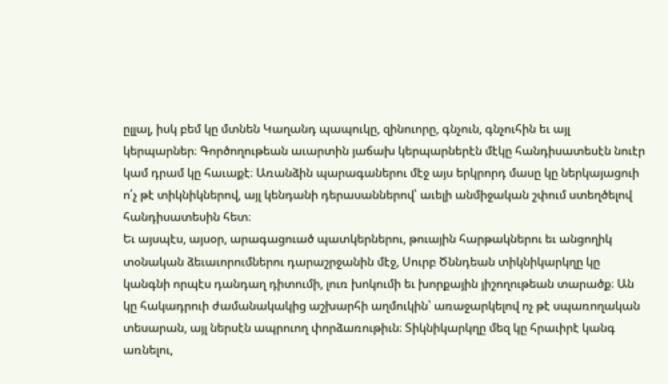ըլլալ, իսկ բեմ կը մտնեն Կաղանդ պապուկը, զինուորը, գնչուն, գնչուհին եւ այլ կերպարներ։ Գործողութեան աւարտին յաճախ կերպարներէն մէկը հանդիսատեսէն նուէր կամ դրամ կը հաւաքէ։ Առանձին պարագաներու մէջ այս երկրորդ մասը կը ներկայացուի ո՛չ թէ տիկնիկներով, այլ կենդանի դերասաններով՝ աւելի անմիջական շփում ստեղծելով հանդիսատեսին հետ։
Եւ այսպէս, այսօր, արագացուած պատկերներու, թուային հարթակներու եւ անցողիկ տօնական ձեւաւորումներու դարաշրջանին մէջ, Սուրբ Ծննդեան տիկնիկարկղը կը կանգնի որպէս դանդաղ դիտումի, լուռ խոկումի եւ խորքային յիշողութեան տարածք։ Ան կը հակադրուի ժամանակակից աշխարհի աղմուկին՝ առաջարկելով ոչ թէ սպառողական տեսարան, այլ ներսէն ապրուող փորձառութիւն։ Տիկնիկարկղը մեզ կը հրաւիրէ կանգ առնելու,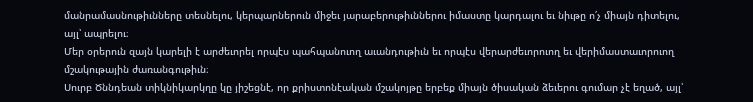մանրամասնութիւնները տեսնելու, կերպարներուն միջեւ յարաբերութիւններու իմաստը կարդալու եւ նիւթը ո՛չ միայն դիտելու, այլ՝ ապրելու։
Մեր օրերուն զայն կարելի է արժեւորել որպէս պահպանուող աւանդութիւն եւ որպէս վերարժեւորուող եւ վերիմաստաւորուող մշակութային ժառանգութիւն։
Սուրբ Ծննդեան տիկնիկարկղը կը յիշեցնէ, որ քրիստոնէական մշակոյթը երբեք միայն ծիսական ձեւերու գումար չէ եղած, այլ՝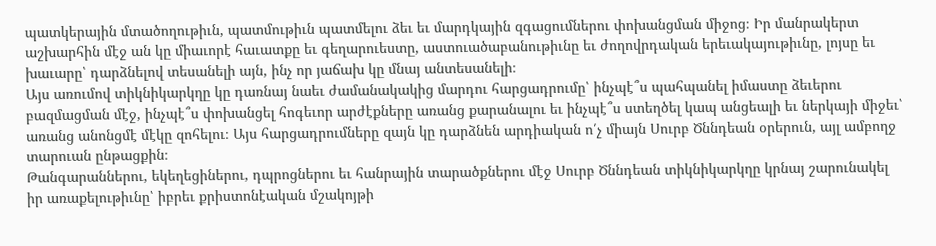պատկերային մտածողութիւն, պատմութիւն պատմելու ձեւ եւ մարդկային զգացումներու փոխանցման միջոց։ Իր մանրակերտ աշխարհին մէջ ան կը միաւորէ հաւատքը եւ գեղարուեստը, աստուածաբանութիւնը եւ ժողովրդական երեւակայութիւնը, լոյսը եւ խաւարը՝ դարձնելով տեսանելի այն, ինչ որ յաճախ կը մնայ անտեսանելի։
Այս առումով տիկնիկարկղը կը դառնայ նաեւ ժամանակակից մարդու հարցադրումը՝ ինչպէ՞ս պահպանել իմաստը ձեւերու բազմացման մէջ, ինչպէ՞ս փոխանցել հոգեւոր արժէքները առանց քարանալու եւ ինչպէ՞ս ստեղծել կապ անցեալի եւ ներկայի միջեւ՝ առանց անոնցմէ մէկը զոհելու։ Այս հարցադրումները զայն կը դարձնեն արդիական ո՛չ միայն Սուրբ Ծննդեան օրերուն, այլ ամբողջ տարուան ընթացքին։
Թանգարաններու, եկեղեցիներու, դպրոցներու եւ հանրային տարածքներու մէջ Սուրբ Ծննդեան տիկնիկարկղը կրնայ շարունակել իր առաքելութիւնը՝ իբրեւ քրիստոնէական մշակոյթի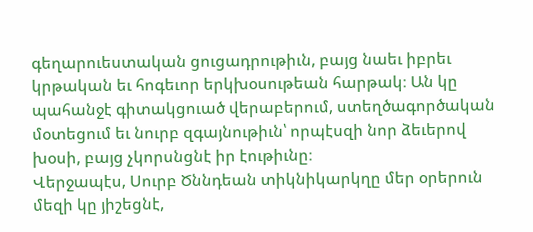գեղարուեստական ցուցադրութիւն, բայց նաեւ իբրեւ կրթական եւ հոգեւոր երկխօսութեան հարթակ։ Ան կը պահանջէ գիտակցուած վերաբերում, ստեղծագործական մօտեցում եւ նուրբ զգայնութիւն՝ որպէսզի նոր ձեւերով խօսի, բայց չկորսնցնէ իր էութիւնը։
Վերջապէս, Սուրբ Ծննդեան տիկնիկարկղը մեր օրերուն մեզի կը յիշեցնէ,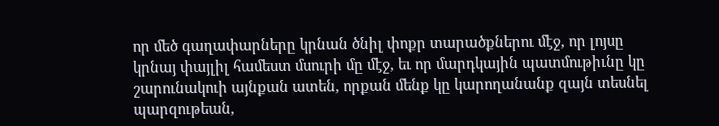որ մեծ գաղափարները կրնան ծնիլ փոքր տարածքներու մէջ, որ լոյսը կրնայ փայլիլ համեստ մսուրի մը մէջ, եւ որ մարդկային պատմութիւնը կը շարունակուի այնքան ատեն, որքան մենք կը կարողանանք զայն տեսնել պարզութեան,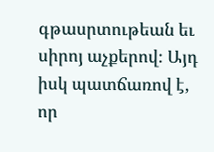գթասրտութեան եւ սիրոյ աչքերով։ Այդ իսկ պատճառով է, որ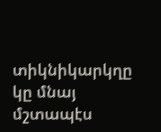տիկնիկարկղը կը մնայ մշտապէս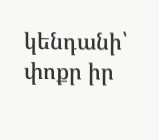կենդանի՝ փոքր իր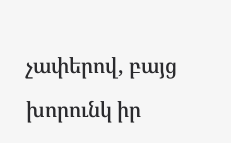չափերով, բայց խորունկ իր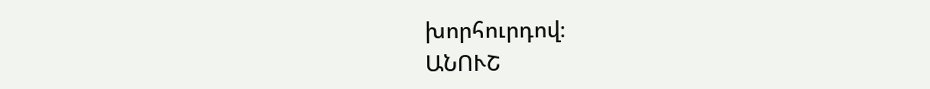խորհուրդով։
ԱՆՈՒՇ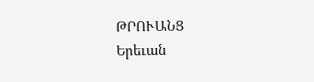ԹՐՈՒԱՆՑ
Երեւան